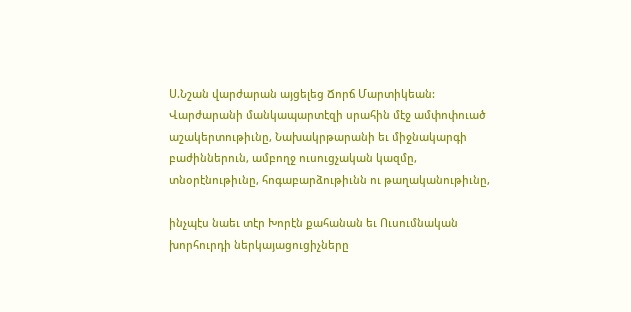Ս.Նշան վարժարան այցելեց Ճորճ Մարտիկեան: Վարժարանի մանկապարտէզի սրահին մէջ ամփոփուած աշակերտութիւնը, Նախակրթարանի եւ միջնակարգի բաժիններուն, ամբողջ ուսուցչական կազմը, տնօրէնութիւնը, հոգաբարձութիւնն ու թաղականութիւնը,

ինչպէս նաեւ տէր Խորէն քահանան եւ Ուսումնական խորհուրդի ներկայացուցիչները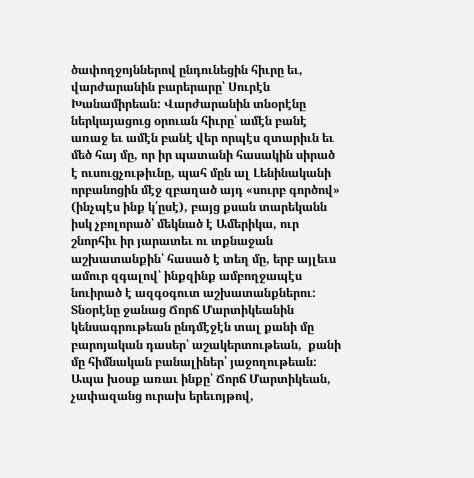ծափողջոյններով ընդունեցին հիւրը եւ, վարժարանին բարերարը՝ Սուրէն Խանամիրեան: Վարժարանին տնօրէնը ներկայացուց օրուան հիւրը՝ ամէն բանէ առաջ եւ ամէն բանէ վեր որպէս զտարիւն եւ մեծ հայ մը, որ իր պատանի հասակին սիրած է ուսուցչութիւնը, պահ մըն ալ Լենինականի որբանոցին մէջ զբաղած այդ «սուրբ գործով» (ինչպէս ինք կ՛ըսէ), բայց քսան տարեկանն իսկ չբոլորած՝ մեկնած է Ամերիկա, ուր շնորհիւ իր յարատեւ ու տքնաջան աշխատանքին՝ հասած է տեղ մը, երբ այլեւս ամուր զգալով՝ ինքզինք ամբողջապէս նուիրած է ազգօգուտ աշխատանքներու: Տնօրէնը ջանաց Ճորճ Մարտիկեանին կենսագրութեան ընդմէջէն տալ քանի մը բարոյական դասեր՝ աշակերտութեան,  քանի մը հիմնական բանալիներ՝ յաջողութեան: Ապա խօսք առաւ ինքը՝ Ճորճ Մարտիկեան, չափազանց ուրախ երեւոյթով,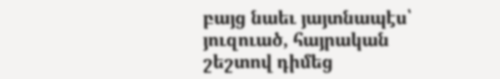բայց նաեւ յայտնապէս՝ յուզուած, հայրական շեշտով դիմեց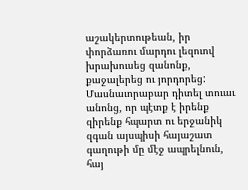աշակերտութեան, իր փորձառու մարդու լեզուով խրախուսեց զանոնք, քաջալերեց ու յորդորեց: Մասնաւորաբար դիտել տուաւ անոնց, որ պէտք է իրենք զիրենք հպարտ ու երջանիկ զգան այսպիսի հայաշատ գաղութի մը մէջ ապրելնուն, հայ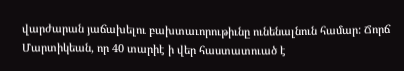վարժարան յաճախելու բախտաւորութիւնը ունենալնուն համար: Ճորճ Մարտիկեան, որ 40 տարիէ ի վեր հաստատուած է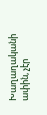Խաղաղականի ափին, չէր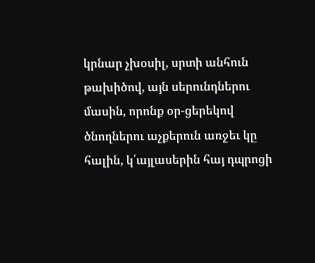կրնար չխօսիլ, սրտի անհուն թախիծով, այն սերունդներու մասին, որոնք օր-ցերեկով ծնողներու աչքերուն առջեւ կը հալին, կ՛այլասերին հայ դպրոցի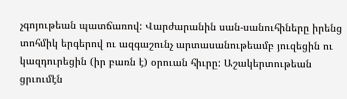չգոյութեան պատճառով: Վարժարանին սան-սանուհիները իրենց տոհմիկ երգերով ու ազգաշունչ արտասանութեամբ յուզեցին ու կազդուրեցին (իր բառն է) օրուան հիւրը: Աշակերտութեան ցրւումէն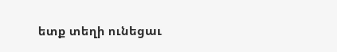ետք տեղի ունեցաւ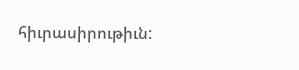հիւրասիրութիւն: